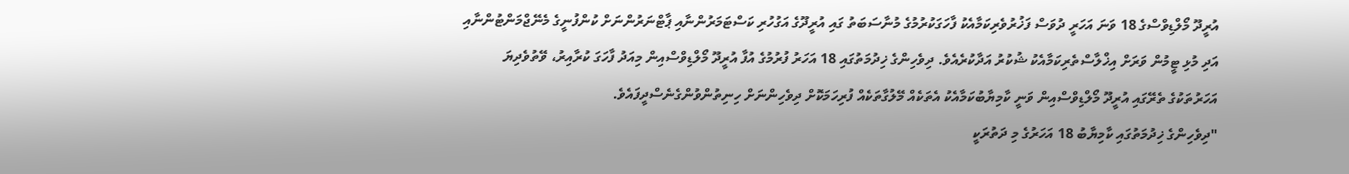އުރީދޫ މޯލްޑިވްސްގެ 18 ވަނަ އަހަރީ ދުވަސް ފަޚުރުވެރިކަމާއެކު ފާހަގަކުރުމުގެ މުނާސަބަތު ގައި އުރީދޫގެ އަގުހުރި ކަސްޓަމަރުންނާއި ޕާޓްނަރުންނަށް ކުންފުނީގެ މެނޭޖްމަންޓުންނާއި އަދި މުޅި ޓީމުން ވަރަށް އިޚްލާސްތެރިކަމާއެކު ޝުކުރު އަދާކުރެއެވެ. ދިވެހިންގެ ޚިދުމަތުގައި 18 އަހަރު ފުރުމުގެ އުފާ އުރީދޫ މޯލްޑިވްސްއިން މިއަދު ފާހަގަ ކުރާއިރު، ވޭތުވެދިޔަ އަހަރުތަކުގެ ތެރޭގައި އުރީދޫ މޯލްޑިވްސްއިން ވަނީ ކާމިޔާބުކަމާއެކު އެތަކެއް މޭލުގާތަކެއް ފުރިހަމަކޮށް ދިވެހިންނަށް ހިނިތުންވުންގެނެސްދީފައެވެ.
"ދިވެހިންގެ ޚިދުމަތުގައި ކާމިޔާބު 18 އަހަރުގެ މި ދަތުރަކީ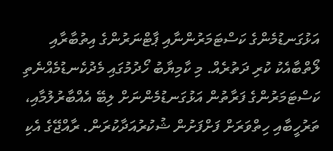އަޅުގަނޑުމެންގެ ކަސްޓަމަރުންނާއި ޕާޓްނަރުންގެ އިތުބާރާއި ލޯތްބާއެކު ކުރި ދަތުރެއް. މި ކާމިޔާބު ހޯދުމުގައި މެދުކެނޑުމެއްނެތި ކަސްޓަމަރުންގެ ފަރާތުން އަޅުގަނޑުމެންނަށް ލިބޭ އެއްބާރުލުމާއި، ތަރުހީބާއި ހިތްވަރަށް ފަށްފަށުން ޝުކުރުއަދާކުރަން. ރާއްޖޭގެ އެކި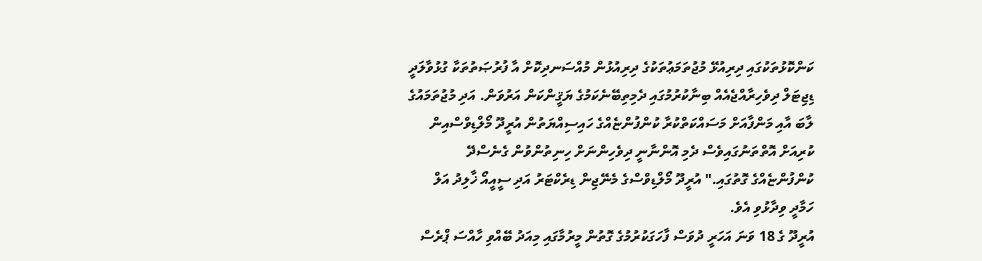ކަންކޮޅުތަކުގައި ދިރިއުޅޭ މުޖުތަމަޢުތަކުގެ ދިރިއުޅުން މުއްސަނދިކޮށް އާ ފުރުޞަތުތަކާ ގުޅުވާލަދީ ޑިޖިޓަލް ދިވެހިރާއްޖެއެއް ބިނާކުރުމުގައި ދެމިތިބޭނެކަމުގެ ޔަޤީންކަން އަރުވަން. އަދި މުޖުތަމައުގެ ލާބަ އާއި މަންފާއަށް މަސައްކަތްކުރާ ކުންފުންޏެއްގެ ހައިސިއްޔަތުން އުރީދޫ މޯލްޑިވްސްއިން ކުރިއަށް އޮތްތަނުގައިވެސް ދެމި އޮންނާނީ ދިވެހިންނަށް ހިނިތުންވުން ގެނެސްދޭ ކުންފުންޏެއްގެ ގޮތުގައި." އުރީދޫ މޯލްޑިވްސްގެ މެނޭޖިން ޑިރެކްޓަރު އަދި ސީއީއޯ ޚާލިދު އަލް ހަމާދީ ވިދާޅުވި އެވެ.
އުރީދޫ ގެ 18 ވަނަ އަހަރީ ދުވަސް ފާހަގަކުރުމުގެ ގޮތުން މީރުމާގައި މިއަދު ބޭއްވި ހާއްސަ ޕްރެސް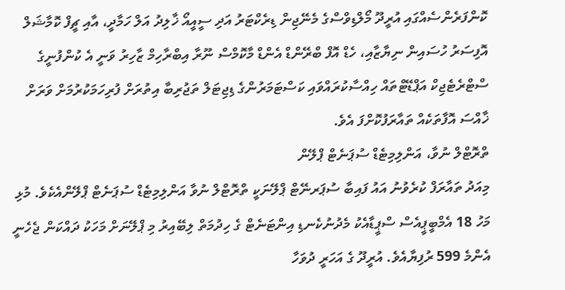ކޮންފަރެންސެއްގައި އުރީދޫ މޯލްޑިވްސްގެ މެނޭޖިން ޑިރެކްޓަރު އަދި ސީއީއޯ ޚާލިދު އަލް ހަމާދީ، އާއި ޗީފް ކޮމާޝަލް އޮފިސަރު ހުސައިން ނިޔާޒާއި، ހެޑް އޮފް ބްރޭންޑް އެންޑް މާކޮމްސް ނޫރާ އިބްރާހިމް ޒާހިރު ވަނީ އެ ކުންފުނީގެ ސްޓްރެޓެޖިކް އަޕްޑޭޓްތައް ހިއްސާކުރައްވައި ކަސްޓަމަރުންގެ ޑިޖިޓަލް ތަޖުރިބާ އިތުރަށް ފުރިހަމަކުރުމަށް ވަރަށް ޚާއްސަ އޮފާތަކެއް ތައާރަފުކޮށްފަ އެވެ.
ތްރޮޓްލް ނުވާ، އަންލިމިޓެޑް ސުޕަނެޓް ޕްލޭން
މިއަދު ތައާރަފް ކުރެވުނު އައު ފައިބާ ސުޕަރނޭޓް ޕްލޭނަކީ ތްރޮޓްލް ނުވާ އަންލިމިޓެޑް ސުޕަނެޓް ޕްލޭންއެކެވެ. މުޅި މަހު 18 އެމްބީޕީއެސް ސްޕީޑާއެކު މެދުނުކެނޑި އިންޓަނެޓް ގެ ހިދުމަތް ލިބޭއިރު މި ޕްލޭނަށް މަހަކު ދައްކަން ޖެހެނީ އެންމެ 599 ރުފިޔާއެވެ. އުރީދޫ ގެ އަހަރީ ދުވަހާ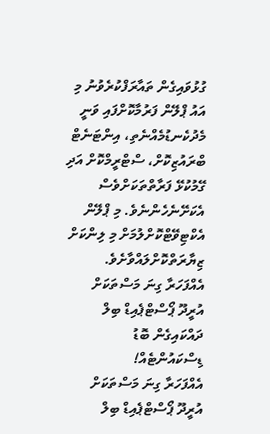ގުޅުވައިގެން ތައާރަފްކުރެވުނު މި އައު ޕްލޭން ފަރުމާކޮށްފައި ވަނީ މެދުކެނޑުމެއްނެތި، އިންޓަނެޓް ބްރައުޒިކޮށް، ސްޓްރީމްކޮށް އަދި ގޭމުކުޅޭ ފަރާތްތަކަށްވެސް އެކަށޭނެހެންނެވެ. މި ޕްލޭން އެކްޓިވޭޓްކޮށްލުމަށް މި ލިންކަށް ޒިޔާރަތްކޮށްލައްވާށެވެ.
އެއްފަހަރާ ގިނަ މަސްތަކަށް އުރީދޫ ޕޯސްޓްޕެއިޑް ބިލް ދައްކައިގެން ބޮޑު ޑިސްކައުންޓެއް!
އެއްފަހަރާ ގިނަ މަސްތަކަށް އުރީދޫ ޕޯސްޓްޕެއިޑް ބިލް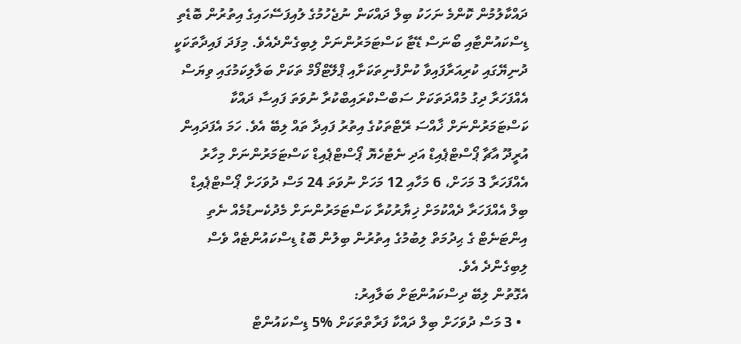ދައްކާލުމުން ކޮންމެ ނަހަކު ބިލް ދައްކަން ނުޖެހުމުގެ ލުއިފަސޭހައިގެ އިތުރުން ބޮޑެތި ޑިސްކައުންޓާއި ބޯނަސް ޑޭޓާ ކަސްޓަމަރުންނަށް ލިބިގެންދެއެވެ. މިފަދަ ފައިދާތަކަކީ ދުނިޔޭގައި ކުރިއަރާފައިވާ ކުންފުނިތަކަށާއި ޕްލޭޓްފޯމް ތަކަށް ބަލާލިކަމުގައި ވިޔަސް އެއްފަހަރާ ދިގު މުއްދަތަކަށް ސަބްސްކްރައިބްކުރާ ނުވަތަ ފައިސާ ދައްކާ ކަސްޓަމަރުންނަށް ޚާއްސަ ރޭޓްތަކުގެ އިތުރު ފައިދާ ތައް ލިބޭ އެވެ. ހަމަ އެފަދައިން އުރީދޫ އާޗާ ޕޯސްޓްޕެއިޑް އަދި ނެޓުހެޔޮ ޕޯސްޓްޕެއިޑް ކަސްޓަމަރުންނަށް މިހާރު އެއްފަހަރާ 3 މަހަށް، 6 މަހާއި 12 މަހަށް ނުވަތަ 24 މަސް ދުވަހަށް ޕޯސްޓްޕެއިޑް ބިލް އެއްފަހަރާ ދެއްކުމަށް ޚިޔާރުކުރާ ކަސްޓަމަރުންނަށް މެދުކެނޑުމެއް ނެތި އިންޓަނެޓް ގެ ޙިދުމަތް ލިބުމުގެ އިތުރުން ބިލުން ބޮޑު ޑިސްކައުންޓެއް ވެސް ލިބިގެންދެ އެވެ.
އެގޮތުން ލިބޭ ދިސްކައުންޓަށް ބަލާއިރު:
  • 3 މަސް ދުވަހަށް ބިލް ދައްކާ ފަރާތްތަކަށް %5 ޑިސްކައުންޓް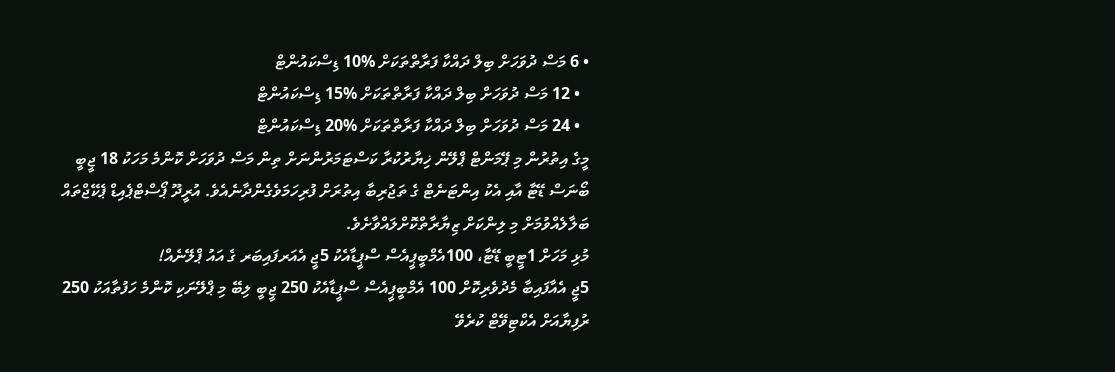• 6 މަސް ދުވަހަށް ބިލް ދައްކާ ފަރާތްތަކަށް %10 ޑިސްކައުންޓް
  • 12 މަސް ދުވަހަށް ބިލް ދައްކާ ފަރާތްތަކަށް %15 ޑިސްކައުންޓް
  • 24 މަސް ދުވަހަށް ބިލް ދައްކާ ފަރާތްތަކަށް %20 ޑިސްކައުންޓް
މީގެ އިތުރުން މި ޕޭމަންޓް ޕްލޭން ޚިޔާރުކުރާ ކަސްޓަމަރުންނަށް ތިން މަސް ދުވަހަށް ކޮންމެ މަހަކު 18 ޖީބީ ބޯނަސް ޑޭޓާ އާއި އެކު އިންޓަނެޓް ގެ ތަޖުރިބާ އިތުރަށް ފުރިހަމަވެގެންދާނެއެވެ. އުރީދޫ ޕޯސްޓްޕެއިޑް ޕެކޭޖްތައް ބަލާލެއްވުމަށް މި ލިންކަށް ޒިޔާރާތްކޮށްލައްވާށެވެ.
މުޅި މަހަށް 1ޓީބީ ޑޭޓާ، 100އެމްބީޕީއެސް ސްޕީޑާއެކު 5ޖީ އެއަރފައިބަރ ގެ އައު ޕްލޭނެއް!
5ޖީ އެއާފައިބާ މެދުވެރިކޮށް 100 އެމްބީޕީއެސް ސްޕީޑާއެކު 250 ޖީބީ ލިބޭ މި ޕްލޭނަކި ކޮންމެ ހަފުތާއަކު 250 ރުފިޔާއަށް އެކްޓިވޭޓް ކުރެވޭ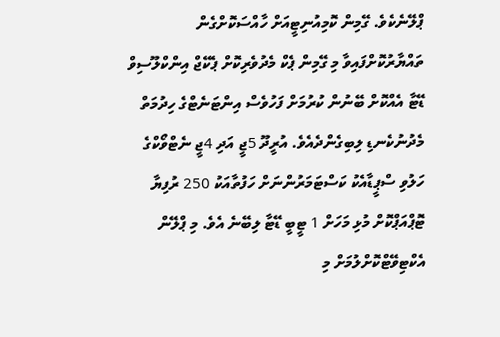ޕްލޭނެކެވެ. ގޭމިން ކޮމިއުނިޓީއަށް ހާއްސަކޮށްގެން ތައްޔާރުކޮށްފައިވާ މި ގޭމިން ޕެކް މެދުވެރިކޮށް ޕެކޭޖް އިންކްލޫސިވް ޑޭޓާ އެއްކޮށް ބޭނުން ކުރުމަށް ފަހުވެސް އިންޓަނެޓްގެ ހިދުމަތް މެދުނުކެނޑި ލިބިގެންދެއެވެ. އުރީދޫ 5ޖީ އަދި 4ޖީ ނެޓްވޯކްގެ ހަލުވި ސްޕީޑާއެކު ކަސްޓަމަރުންނަށް ހަފުތާއަކު 250 ރުފިޔާ ޓޮޕްއަޕްކޮށް މުޅި މަހަށް 1 ޓީބީ ޑޭޓާ ލިބޭނެ އެވެ. މި ޕްލޭން އެކްޓިވޭޓްކޮށްލުމަށް މި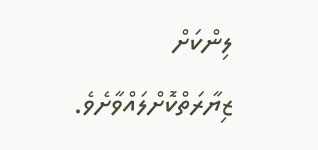ލިންކަށް ޒިޔާރަތްކޮށްލައްވާށެވެ.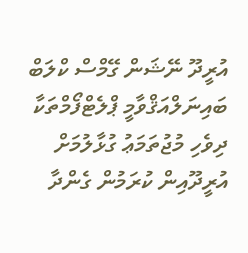އުރީދޫ ނޭޝަން ގޭމްސް ކްލަބް
ބައިނަލްއަޤްވާމީ ޕްލެޓްފޯމްތަކާ ދިވެހި މުޖުތަމަޢު ގުޅާލުމަށް އުރީދޫއިން ކުރަމުން ގެންދާ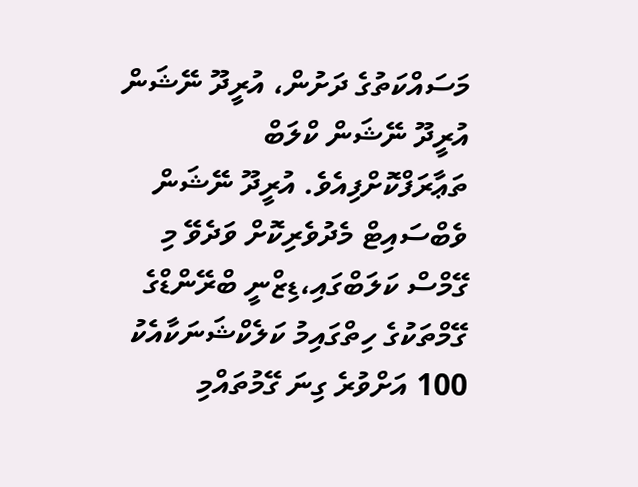މަސައްކަތުގެ ދަށުން، އުރީދޫ ނޭޝަން އުރީދޫ ނޭޝަން ކްލަބް ތަޢާރަފްކޮށްފިއެވެ. އުރީދޫ ނޭޝަން ވެބްސައިޓް މެދުވެރިކޮށް ވަދެވޭ މި ގޭމްސް ކަލަބްގައި،ޑިޒްނީ ބްރޭންޑްގެ ގޭމްތަކުގެ ހިތްގައިމު ކަލެކްޝަނަކާއެކު 100 އަށްވުރެ ގިނަ ގޭމުތައްމި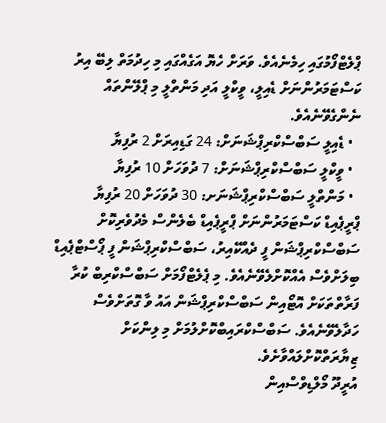ޕްލެޓްފޯމުގައި ހިމެނެއެވެ. ވަރަށް ހެޔޮ އަގެއްގައި މި ހިދުމަތް ލިބޭ އިރު ކަސްޓަމަރުންނަށް ޑެއިލީ، ވީކްލީ އަދި މަންތްލީ މި ޕްލޭންތައް ނެންގެވޭނެއެވެ.
  • ޑެއިލީ ސަބްސްކްރިޕްޝަނަށް: 24 ގަޑިއިރަށް 2 ރުފިޔާ
  • ވީކްލީ ސަބްސްކްރިޕްޝަނަށް: 7 ދުވަހަށް 10 ރުފިޔާ
  • މަންތްލީ ސަބްސްކްރިޕްޝަނަށ: 30 ދުވަހަށް 20 ރުފިޔާ
ޕްރީޕެއިޑް ކަސްޓަމަރުންނަށް ޕްރީޕެއިޑް ބެލެންސް މެދުވެރިކޮށް ސަބްސްކްރިޕްޝަން ފީ ދެއްކޭއިރު، ސަބްސްކްރިޕްޝަން ފީ ޕޯސްޓްޕެއިޑް ބިލަށްވެސް އެއްކޮށްލެވޭނެއެވެ. މި ޕެލެޓްފޯމަށް ސަބްސްކްރިބް ކުރާ ފަރާތްތަކަށް އޮޓޯއިން ސަބްސްކްރިޕްޝަން އައު ވާ ގޮތަށްވެސް ހަދާލެވޭނެއެވެ. ސަބްސްކްރައިބްކޮށްލުމަށް މި ލިންކަށް ޒިޔާރަތްކޮށްލައްވާށެވެ.
އުރީދޫ މޯލްޑިވްސްއިން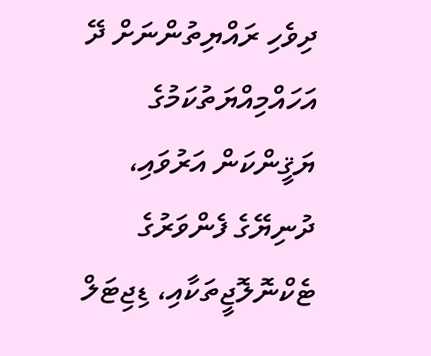ދިވެހި ރައްޔިތުންނަށް ދޭ އަހައްމިއްޔަތުކަމުގެ ޔަޤީންކަން އަރުވައި، ދުނިޔޭގެ ފެންވަރުގެ ޓެކްނޮލޮޖީތަކާއި، ޑިޖިޓަލް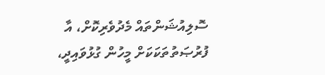ސޮލިއުޝަންތައް މެދުވެރިކޮށް، އާ ފުރުޞަތުތަކަކަށް މީހުން ގުޅުވައިދީ،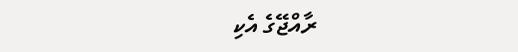ރާއްޖޭގެ އެކި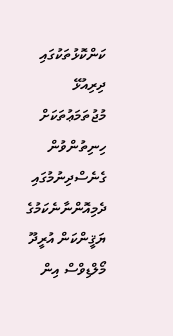ކަންކޮޅުތަކުގައި ދިރިއުޅޭ މުޖުތަމަޢުތަކަށް ހިނިތުންވުން ގެނެސްދިނުމުގައި ދެމިއޮންނާނެކަމުގެ ޔަޤީންކަން އުރީދޫ މޯލްޑިވްސް އިން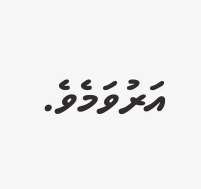އަރުވަމެވެ.